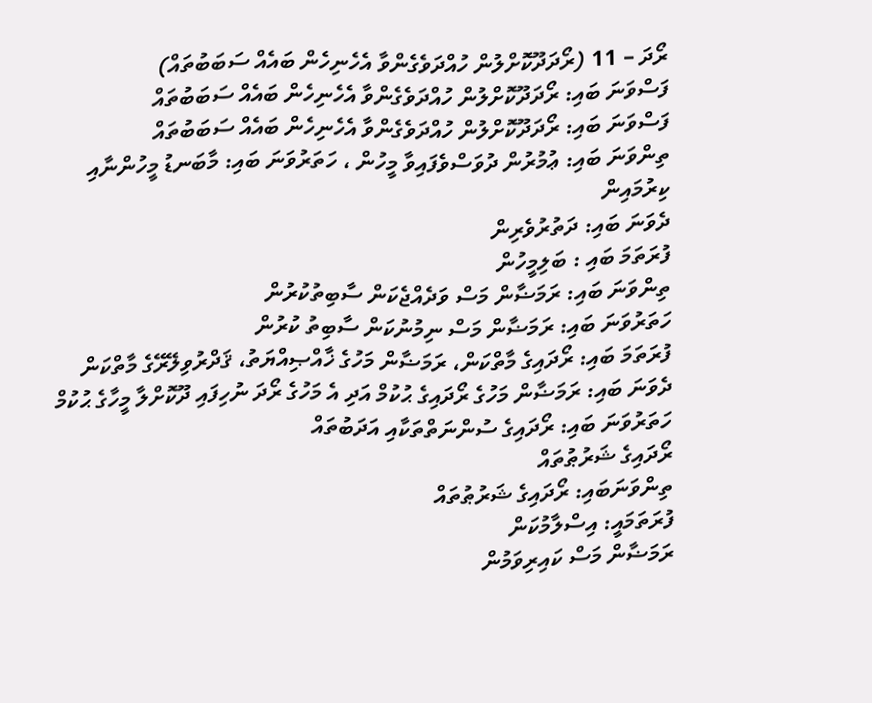ރޯދަ – 11 (ރޯދަދޫކޮށްލުން ހުއްދަވެގެންވާ އެހެނިހެން ބައެއް ސަބަބުތައް)
ފަސްވަނަ ބައި: ރޯދަދޫކޮށްލުން ހުއްދަވެގެންވާ އެހެނިހެން ބައެއް ސަބަބުތައް
ފަސްވަނަ ބައި: ރޯދަދޫކޮށްލުން ހުއްދަވެގެންވާ އެހެނިހެން ބައެއް ސަބަބުތައް
ތިންވަނަ ބައި: ޢުމުރުން ދުވަސްވެފައިވާ މީހުން ، ހަތަރުވަނަ ބައި: މާބަނޑު މީހުންނާއި ކިރުމައިން
ދެވަނަ ބައި: ދަތުރުވެރިން
ފުރަތަމަ ބައި : ބަލިމީހުން
ތިންވަނަ ބައި: ރަމަޟާން މަސް ވަދެއްޖެކަން ސާބިތުކުރުން
ހަތަރުވަނަ ބައި: ރަމަޟާން މަސް ނިމުނުކަން ސާބިތު ކުރުން
ފުރަތަމަ ބައި: ރޯދައިގެ މާތްކަން، ރަމަޟާން މަހުގެ ޚާއްޞިއްޔަތު، ޤަދްރުވިލޭރޭގެ މާތްކަން
ދެވަނަ ބައި: ރަމަޟާން މަހުގެ ރޯދައިގެ ޙުކުމް އަދި އެ މަހުގެ ރޯދަ ނުހިފައި ދޫކޮށްލާ މީހާގެ ޙުކުމް
ހަތަރުވަނަ ބައި: ރޯދައިގެ ސުންނަތްތަކާއި އަދަބުތައް
ރޯދައިގެ ޝަރުޠުތައް
ތިންވަނަބައި: ރޯދައިގެ ޝަރުޠުތައް
ފުރަތަމައީ: އިސްލާމުކަން
ރަމަޟާން މަސް ކައިރިވަމުން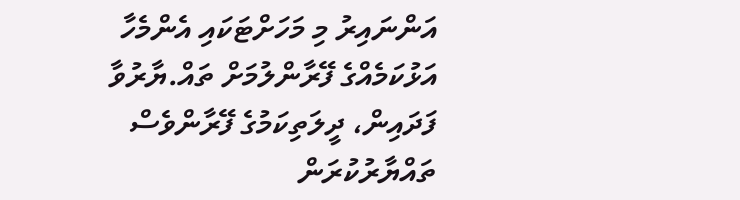އަންނައިރު މި މަހަށްޓަކައި އެންމެހާ އަޅުކަމެއްގެ ފޭރާންލުމަށް ތައް.ޔާރުވާ ފަދައިން، ދީލަތިކަމުގެ ފޭރާންވެސް ތައްޔާރުކުރަން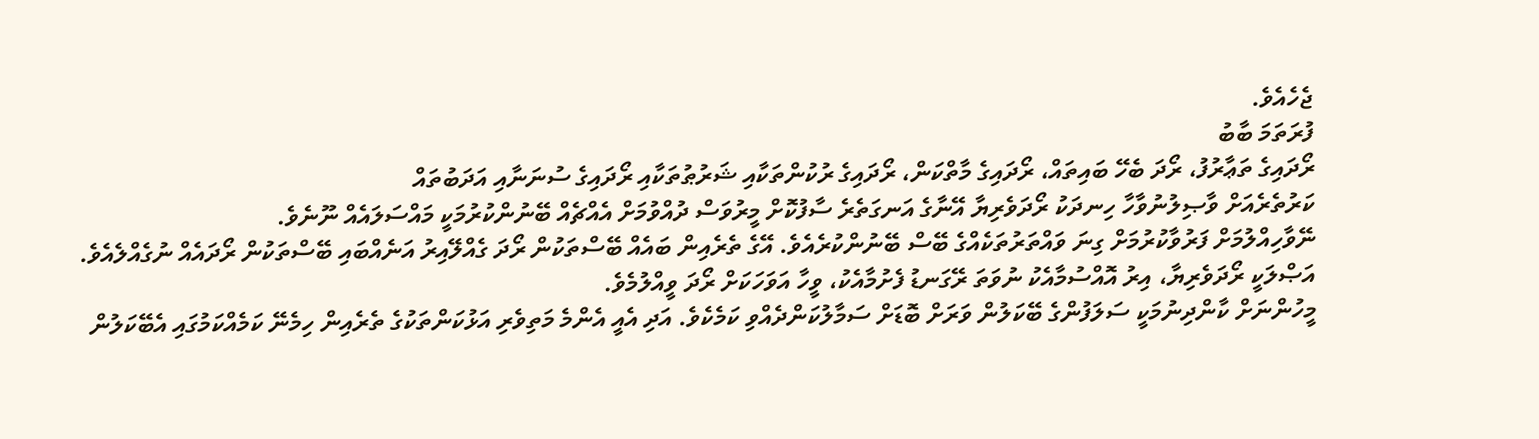ޖެހެއެވެ.
ފުރަތަމަ ބާބު
ރޯދައިގެ ތަޢާރުފު، ރޯދަ ބެހޭ ބައިތައް، ރޯދައިގެ މާތްކަން، ރޯދައިގެ ރުކުންތަކާއި ޝަރުޠުތަކާއި ރޯދައިގެ ސުނަނާއި އަދަބުތައް
ކަރުތެރެއަށް ވާޞިލުނުވާހާ ހިނދަކު ރޯދަވެރިޔާ އޭނާގެ އަނގަތެރެ ސާފުކޮށް މީރުވަސް ދުއްވުމަށް އެއްޗެއް ބޭނުންކުރުމަކީ މައްސަލައެއް ނޫނެވެ.
ނޭވާހިއްލުމަށް ފަރުވާކުރުމަށް ގިނަ ވައްތަރުތަކެއްގެ ބޭސް ބޭނުންކުރެއެވެ. އޭގެ ތެރެއިން ބައެއް ބޭސްތަކުން ރޯދަ ގެއްލޭއިރު އަނެއްބައި ބޭސްތަކުން ރޯދައެއް ނުގެއްލެއެވެ.
އަޞްލަކީ ރޯދަވެރިޔާ، އިރު އޮއްސުމާއެކު ނުވަތަ ރޭގަނޑު ފެށުމާއެކު، ވީހާ އަވަހަކަށް ރޯދަ ވީއްލުމެވެ.
މީހުންނަށް ކާންދިނުމަކީ ސަލަފުންގެ ބޭކަލުން ވަރަށް ބޮޑަށް ސަމާލުކަންދެއްވި ކަމެކެވެ. އަދި އެއީ އެންމެ މަތިވެރި އަޅުކަންތަކުގެ ތެރެއިން ހިމެނޭ ކަމެއްކަމުގައި އެބޭކަލުން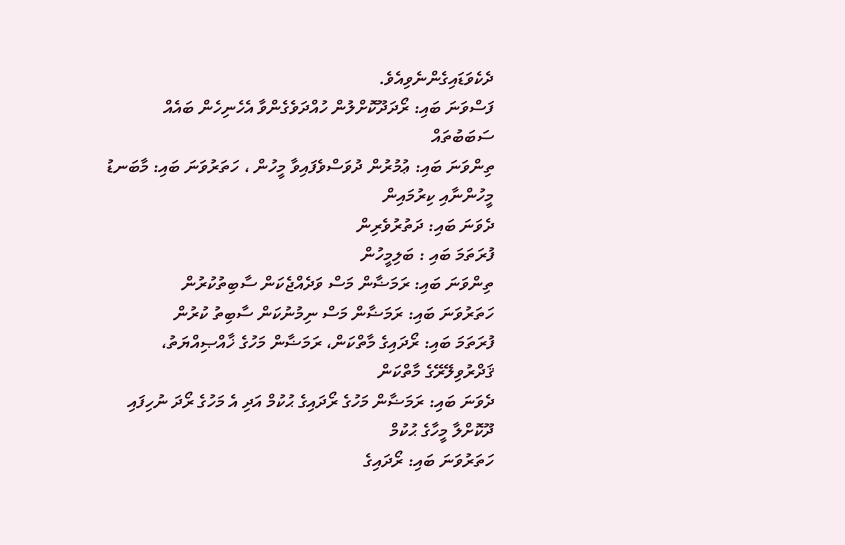ދެކެވަޑައިގެންނެވިއެވެ.
ފަސްވަނަ ބައި: ރޯދަދޫކޮށްލުން ހުއްދަވެގެންވާ އެހެނިހެން ބައެއް ސަބަބުތައް
ތިންވަނަ ބައި: ޢުމުރުން ދުވަސްވެފައިވާ މީހުން ، ހަތަރުވަނަ ބައި: މާބަނޑު މީހުންނާއި ކިރުމައިން
ދެވަނަ ބައި: ދަތުރުވެރިން
ފުރަތަމަ ބައި : ބަލިމީހުން
ތިންވަނަ ބައި: ރަމަޟާން މަސް ވަދެއްޖެކަން ސާބިތުކުރުން
ހަތަރުވަނަ ބައި: ރަމަޟާން މަސް ނިމުނުކަން ސާބިތު ކުރުން
ފުރަތަމަ ބައި: ރޯދައިގެ މާތްކަން، ރަމަޟާން މަހުގެ ޚާއްޞިއްޔަތު، ޤަދްރުވިލޭރޭގެ މާތްކަން
ދެވަނަ ބައި: ރަމަޟާން މަހުގެ ރޯދައިގެ ޙުކުމް އަދި އެ މަހުގެ ރޯދަ ނުހިފައި ދޫކޮށްލާ މީހާގެ ޙުކުމް
ހަތަރުވަނަ ބައި: ރޯދައިގެ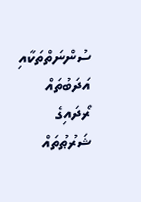ސުންނަތްތަކާއި އަދަބުތައް
ރޯދައިގެ ޝަރުޠުތައް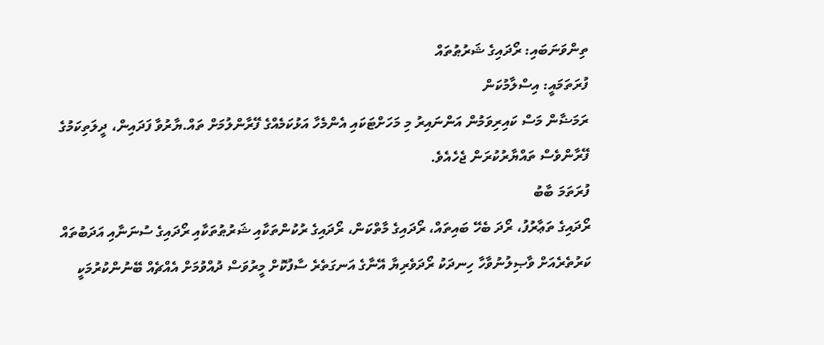ތިންވަނަބައި: ރޯދައިގެ ޝަރުޠުތައް
ފުރަތަމައީ: އިސްލާމުކަން
ރަމަޟާން މަސް ކައިރިވަމުން އަންނައިރު މި މަހަށްޓަކައި އެންމެހާ އަޅުކަމެއްގެ ފޭރާންލުމަށް ތައް.ޔާރުވާ ފަދައިން، ދީލަތިކަމުގެ ފޭރާންވެސް ތައްޔާރުކުރަން ޖެހެއެވެ.
ފުރަތަމަ ބާބު
ރޯދައިގެ ތަޢާރުފު، ރޯދަ ބެހޭ ބައިތައް، ރޯދައިގެ މާތްކަން، ރޯދައިގެ ރުކުންތަކާއި ޝަރުޠުތަކާއި ރޯދައިގެ ސުނަނާއި އަދަބުތައް
ކަރުތެރެއަށް ވާޞިލުނުވާހާ ހިނދަކު ރޯދަވެރިޔާ އޭނާގެ އަނގަތެރެ ސާފުކޮށް މީރުވަސް ދުއްވުމަށް އެއްޗެއް ބޭނުންކުރުމަކީ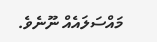މައްސަލައެއް ނޫނެވެ.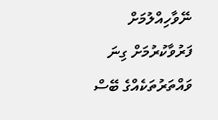ނޭވާހިއްލުމަށް ފަރުވާކުރުމަށް ގިނަ ވައްތަރުތަކެއްގެ ބޭސް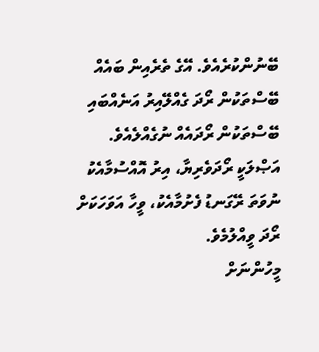ބޭނުންކުރެއެވެ. އޭގެ ތެރެއިން ބައެއް ބޭސްތަކުން ރޯދަ ގެއްލޭއިރު އަނެއްބައި ބޭސްތަކުން ރޯދައެއް ނުގެއްލެއެވެ.
އަޞްލަކީ ރޯދަވެރިޔާ، އިރު އޮއްސުމާއެކު ނުވަތަ ރޭގަނޑު ފެށުމާއެކު، ވީހާ އަވަހަކަށް ރޯދަ ވީއްލުމެވެ.
މީހުންނަށް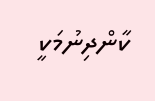ކާންދިނުމަކީ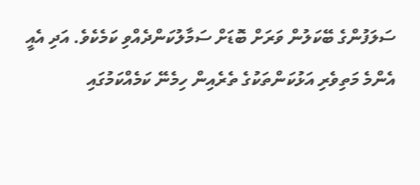ސަލަފުންގެ ބޭކަލުން ވަރަށް ބޮޑަށް ސަމާލުކަންދެއްވި ކަމެކެވެ. އަދި އެއީ އެންމެ މަތިވެރި އަޅުކަންތަކުގެ ތެރެއިން ހިމެނޭ ކަމެއްކަމުގައި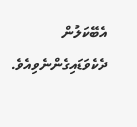އެބޭކަލުން ދެކެވަޑައިގެންނެވިއެވެ.